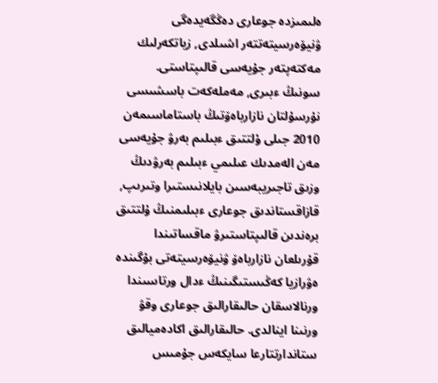ەلىمىزدە جوعارى دەڭگەيدەگى ۋنيۆەرسيتەتتەر اشىلدى, زياتكەرلىك مەكتەپتەر جۇيەسى قالىپتاستى. سونىڭ ءبىرى, مەملەكەت باسشىسى نۇرسۇلتان نازارباەۆتىڭ باستاماسىمەن 2010 جىلى ۇلتتىق ءبىلىم بەرۋ جۇيەسى مەن الەمدىك عىلىمي ءبىلىم بەرۋدىڭ وزىق تاجىريبەسىن بايلانىستىرا وتىرىپ, قازاقستاندىق جوعارى ءبىلىمنىڭ ۇلتتىق برەندىن قالىپتاستىرۋ ماقساتىندا قۇرىلعان نازارباەۆ ۋنيۆەرسيتەتى بۇگىندە ەۋرازيا كەڭىستىگىنىڭ ءدال ورتاسىندا ورنالاسقان حالىقارالىق جوعارى وقۋ ورنىنا اينالدى. حالىقارالىق اكادەميالىق ستاندارتتارعا سايكەس جۇمىس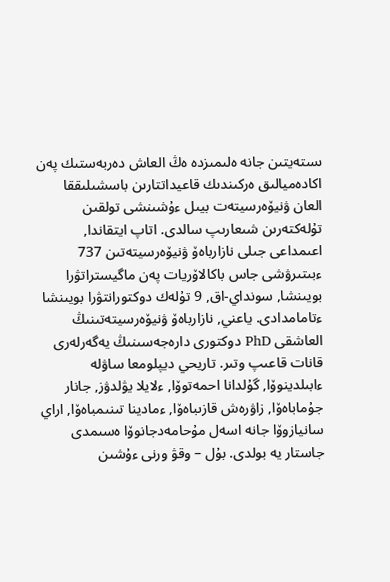ىستەيتىن جانە ەلىمىزدە ەڭ العاش دەربەستىك پەن اكادەميالىق ەركىندىك قاعيداتتارىن باسشىلىققا العان ۋنيۆەرسيتەت بيىل ءۇشىنشى تولقىن تۇلەكتەرىن شىعارىپ سالدى. اتاپ ايتقاندا, اعىمداعى جىلى نازارباەۆ ۋنيۆەرسيتەتىن 737 ءبىتىرۋشى جاس باكالاۆريات پەن ماگيستراتۋرا بويىنشا, سونداي-اق, 9 تۇلەك دوكتورانتۋرا بويىنشا ءتامامدادى. ياعني, نازارباەۆ ۋنيۆەرسيتەتىنىڭ العاشقى PhD دوكتورى دارەجەسىنىڭ يەگەرلەرى قانات قاعىپ وتىر. تاريحي ديپلومعا ساۋلە ءابىلدينوۆا, گۇلدانا احمەتوۆا, ءلايلا يۋلدۋز, جانار جۇماباەۆا, زاۋرەش قازىباەۆا, ءمادينا تىنىمباەۆا, اراي سانيازوۆا جانە اسەل مۇحامەدجانوۆا ەسىمدى جاستار يە بولدى. بۇل – وقۋ ورنى ءۇشىن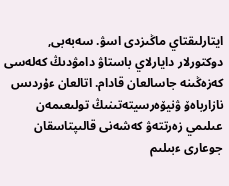ايتارلىقتاي ماڭىزدى اسۋ. سەبەبى, دوكتورلار دايارلاي باستاۋ دامۋدىڭ كەلەسى كەزەڭىنە جاسالعان قادام. اتالعان ءۇردىس نازارباەۆ ۋنيۆەرسيتەتىنىڭ تولىعىمەن عىلىمي زەرتتەۋ كەشەنى قالىپتاسقان جوعارى ءبىلىم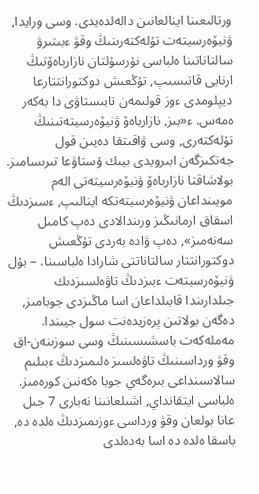ورتالىعىنا اينالعانىن دالەلدەيدى. وسى ورايدا, ۋنيۆەرسيتەت تۇلەكتەرىنىڭ وقۋ ءبىتىرۋ سالتاناتىنا ەلباسى نۇرسۇلتان نازارباەۆتىڭ ارنايى قاتىسىپ, تۇڭعىش دوكتورانتتارعا ديپلومدى ءوز قولىمەن تابىستاۋى دا بەكەر ەمەس. ء«بىز, نازارباەۆ ۋنيۆەرسيتەتىنىڭ تۇلەكتەرى, وسى ۋاقىتقا دەيىن قول جەتكىزگەن ابىرويدى بيىك ۇستاۋعا تىرىسامىز. بولاشاقتا نازارباەۆ ۋنيۆەرسيتەتى الەم مويىنداعان ۋنيۆەرسيتەتكە اينالىپ, ءسىزدىڭ اسقاق ارمانىڭىز ورىندالادى دەپ كامىل سەنەمىز», دەپ ۋادە بەردى تۇڭعىش دوكتورانتتار سالتاناتتى شارادا ەلباسىنا. – بۇل ۋنيۆەرسيتەت ءبىزدىڭ تاۋەلسىزدىك جىلدارىندا قابىلداعان اسا ماڭىزدى جوبامىز, دەگەن بولاتىن پرەزيدەنت سول جيىندا. مەملەكەت باسشىسىنىڭ وسى سوزىنەن-اق وقۋ ورداسىنىڭ تاۋەلسىز ەلىمىزدىڭ ءبىلىم سالاسىنداعى بىرەگەي جوبا ەكەنىن كورەمىز. ەلباسى ايتقانداي, اشىلعانىنا نەبارى 7 جىل عانا بولعان وقۋ ورداسى ءوزىمىزدىڭ ەلدە دە, باسقا ەلدە دە اسا بەدەلدى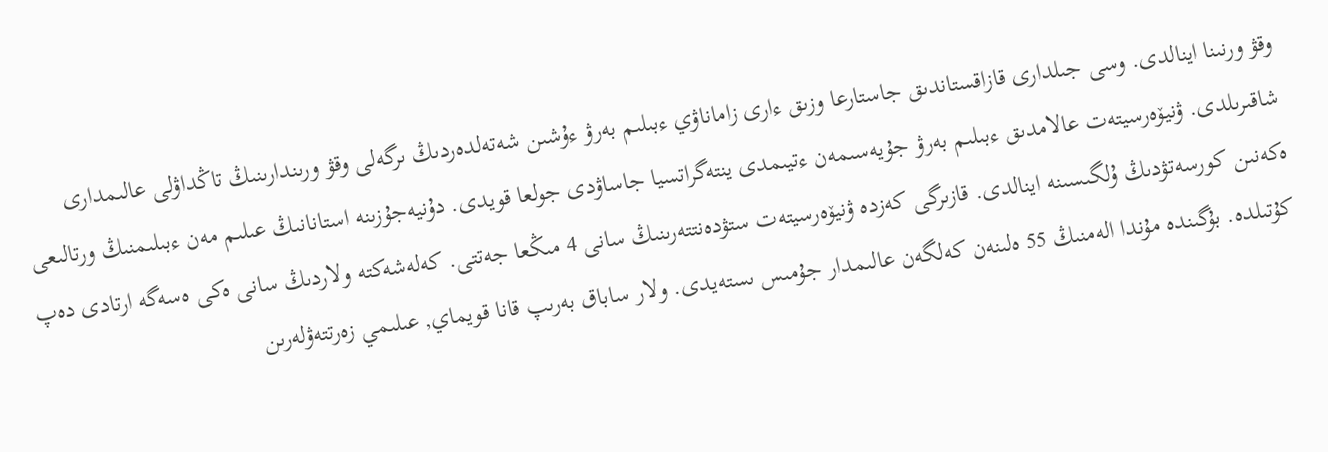وقۋ ورنىنا اينالدى. وسى جىلدارى قازاقستاندىق جاستارعا وزىق ءارى زاماناۋي ءبىلىم بەرۋ ءۇشىن شەتەلدەردىڭ ىرگەلى وقۋ ورىندارىنىڭ تاڭداۋلى عالىمدارى شاقىرىلدى. ۋنيۆەرسيتەت عالامدىق ءبىلىم بەرۋ جۇيەسىمەن ءتيىمدى ينتەگراتسيا جاساۋدى جولعا قويدى. دۇنيەجۇزىنە استانانىڭ عىلىم مەن ءبىلىمنىڭ ورتالىعى ەكەنىن كورسەتۋدىڭ ۇلگىسىنە اينالدى. قازىرگى كەزدە ۋنيۆەرسيتەت ستۋدەنتتەرىنىڭ سانى 4 مىڭعا جەتتى. كەلەشەكتە ولاردىڭ سانى ەكى ەسەگە ارتادى دەپ كۇتىلدە. بۇگىندە مۇندا الەمنىڭ 55 ەلىنەن كەلگەن عالىمدار جۇمىس ىستەيدى. ولار ساباق بەرىپ قانا قويماي, عىلىمي زەرتتەۋلەرىن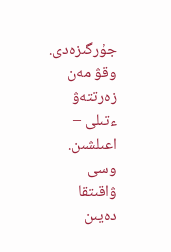جۇرگىزەدى. وقۋ مەن زەرتتەۋ ءتىلى – اعىلشىن. وسى ۋاقىتقا دەيىن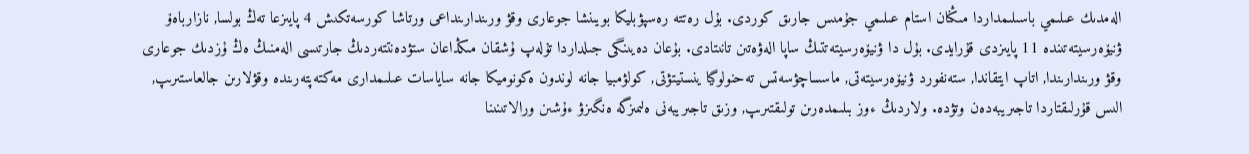الەمدىك عىلىمي باسىلىمداردا مىڭنان استام عىلىمي جۇمىس جارىق كوردى. بۇل رەتتە رەسپۋبليكا بويىنشا جوعارى وقۋ ورىندارىنداعى ورتاشا كورسەتكىش 4 پايىزعا تەڭ بولسا, نازارباەۆ ۋنيۆەرسيتەتىندە 11 پايىزدى قۇرايدى. بۇل دا ۋنيۆەرسيتەتتىڭ ساپا الەۋەتىن تانىتادى. بۇعان دەيىنگى جىلداردا تۇلەپ ۇشقان مىڭداعان ستۋدەنتتەردىڭ جارتىسى الەمنىڭ ەڭ ۇزدىك جوعارى وقۋ ورىندارىندا, اتاپ ايتقاندا, ستەنفورد ۋنيۆەرسيتەتى, ماسساچۋسەتس تەحنولوگيا ينستيتۋتى, كولۋمبيا جانە لوندون ەكونوميكا جانە ساياسات عىلىمدارى مەكتەپتەرىندە وقۋلارىن جالعاستىرىپ, الىس قۇرلىقتاردا تاجىريبەدەن وتۋدە. ولاردىڭ ءوز بىلىمدەرىن تولىقتىرىپ, وزىق تاجىريبەنى ەلىمىزگە ەنگىزۋ ءۇشىن ورالاتىنىنا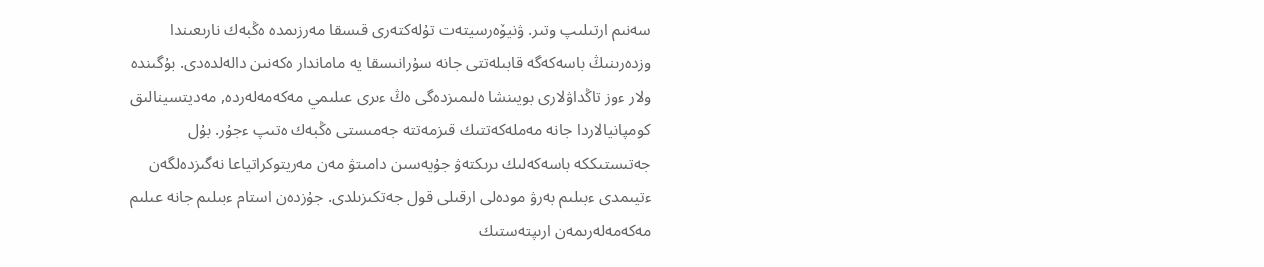سەنىم ارتىلىپ وتىر. ۋنيۆەرسيتەت تۇلەكتەرى قىسقا مەرزىمدە ەڭبەك نارىعىندا وزدەرىنىڭ باسەكەگە قابىلەتتى جانە سۇرانىسقا يە ماماندار ەكەنىن دالەلدەدى. بۇگىندە ولار ءوز تاڭداۋلارى بويىنشا ەلىمىزدەگى ەڭ ءىرى عىلىمي مەكەمەلەردە, مەديتسينالىق كومپانيالاردا جانە مەملەكەتتىك قىزمەتتە جەمىستى ەڭبەك ەتىپ ءجۇر. بۇل جەتىستىككە باسەكەلىك ىرىكتەۋ جۇيەسىن دامىتۋ مەن مەريتوكراتياعا نەگىزدەلگەن ءتيىمدى ءبىلىم بەرۋ مودەلى ارقىلى قول جەتكىزىلدى. جۇزدەن استام ءبىلىم جانە عىلىم مەكەمەلەرىمەن ارىپتەستىك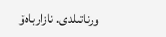ورناتىلدى. نازارباەۆ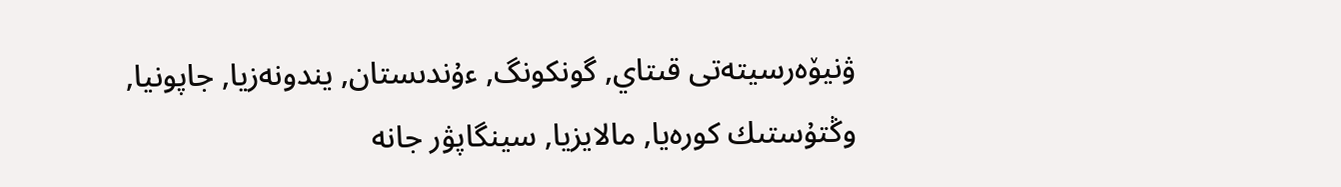ۋنيۆەرسيتەتى قىتاي, گونكونگ, ءۇندىستان, يندونەزيا, جاپونيا, وڭتۇستىك كورەيا, مالايزيا, سينگاپۋر جانە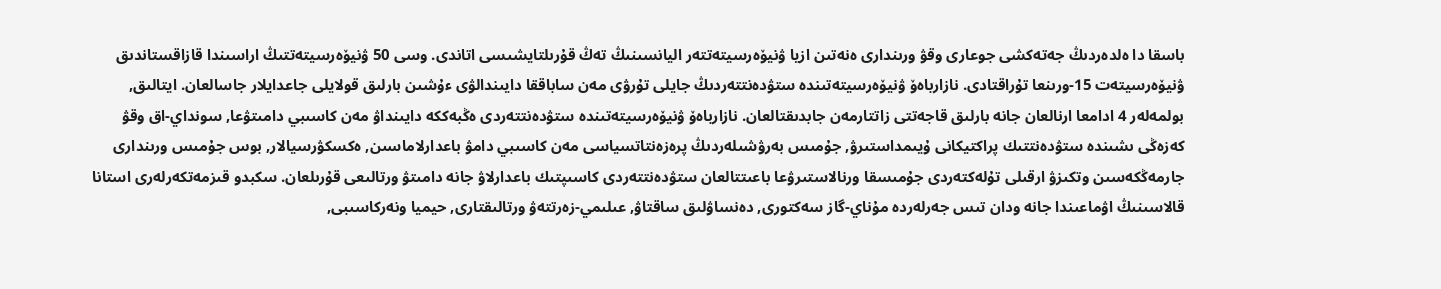باسقا دا ەلدەردىڭ جەتەكشى جوعارى وقۋ ورىندارى ەنەتىن ازيا ۋنيۆەرسيتەتتەر اليانسىنىڭ تەڭ قۇرىلتايشىسى اتاندى. وسى 50 ۋنيۆەرسيتەتتىڭ اراسىندا قازاقستاندىق ۋنيۆەرسيتەت 15-ورىنعا تۇراقتادى. نازارباەۆ ۋنيۆەرسيتەتىندە ستۋدەنتتەردىڭ جايلى تۇرۋى مەن ساباققا دايىندالۋى ءۇشىن بارلىق قولايلى جاعدايلار جاسالعان. ايتالىق, بولمەلەر 4 ادامعا ارنالعان جانە بارلىق قاجەتتى زاتتارمەن جابدىقتالعان. نازارباەۆ ۋنيۆەرسيتەتىندە ستۋدەنتتەردى ەڭبەككە دايىنداۋ مەن كاسىبي دامىتۋعا, سونداي-اق وقۋ كەزەڭى ىشىندە ستۋدەنتتىك پراكتيكانى ۇيىمداستىرۋ, جۇمىس بەرۋشىلەردىڭ پرەزەنتاتسياسى مەن كاسىبي دامۋ باعدارلاماسىن, ەكسكۋرسيالار, بوس جۇمىس ورىندارى جارمەڭكەسىن وتكىزۋ ارقىلى تۇلەكتەردى جۇمىسقا ورنالاستىرۋعا باعىتتالعان ستۋدەنتتەردى كاسىپتىك باعدارلاۋ جانە دامىتۋ ورتالىعى قۇرىلعان. سكبدو قىزمەتكەرلەرى استانا قالاسىنىڭ اۋماعىندا جانە ودان تىس جەرلەردە مۇناي-گاز سەكتورى, دەنساۋلىق ساقتاۋ, عىلىمي-زەرتتەۋ ورتالىقتارى, حيميا ونەركاسىبى,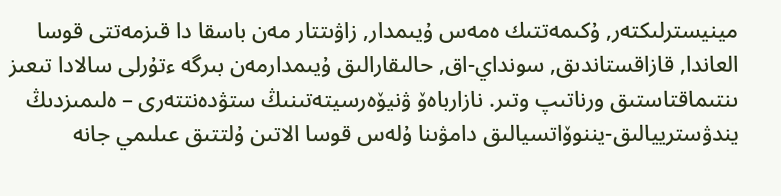مينيسترلىكتەر, ۇكىمەتتىك ەمەس ۇيىمدار, زاۋىتتار مەن باسقا دا قىزمەتتى قوسا العاندا, قازاقستاندىق, سونداي-اق, حالىقارالىق ۇيىمدارمەن بىرگە ءتۇرلى سالادا تىعىز ىنتىماقتاستىق ورناتىپ وتىر. نازارباەۆ ۋنيۆەرسيتەتىنىڭ ستۋدەنتتەرى – ەلىمىزدىڭ يندۋسترييالىق-يننوۆاتسيالىق دامۋىنا ۇلەس قوسا الاتىن ۇلتتىق عىلىمي جانە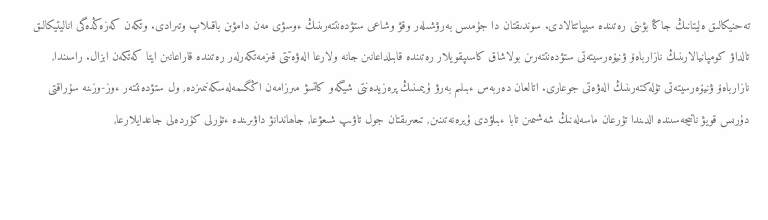تەحنيكالىق ەليتانىڭ جاڭا بۋىنى رەتىندە سيپاتتالادى. سوندىقتان دا جۇمىس بەرۋشىلەر وقۋ وشاعى ستۋدەنتتەرىنىڭ ءوسۋى مەن دامۋىن باقىلاپ وتىرادى. وتكەن كەزەڭدەگى اناليتيكالىق تالداۋ كومپانيالارىنىڭ نازارباەۆ ۋنيۆەرسيتەتى ستۋدەنتتەرىن بولاشاق كاسىپقويلار رەتىندە قابىلداعانىن جانە ولارعا الەۋەتتى قىزمەتكەرلەر رەتىندە قاراعانىن ايتا كەتكەن ابزال. راسىندا, نازارباەۆ ۋنيۆەرسيتەتى تۇلەكتەرىنىڭ الەۋەتى جوعارى. اتالعان دەربەس ءبىلىم بەرۋ ۇيىمىنىڭ پرەزيدەنتى شيگەو كاتسۋ مىرزامەن اڭگىمەلەسكەنىمىزدە, ول ستۋدەنتتەر ءوز-وزىنە سۇراقتى دۇرىس قويۋ ناتيجەسىندە الدىندا تۇرعان ماسەلەنىڭ شەشىمىن تابا ءبىلۋدى ۇيرەنەتىنىن, تىعىرىقتان جول تاۋىپ شىعۋعا, جاھاندانۋ داۋىرىندە ءتۇرلى كۇردەلى جاعدايلارعا,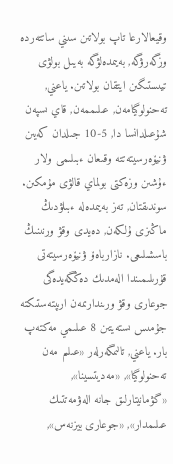وقيعالارعا تاپ بولاتىن سىني ساتتەردە وزگەرۋگە, بەيىمدەلۋگە بەيىل بولۋى تيىستىگىن ايتقان بولاتىن. ياعني, تەحنولوگيامەن, عىلىممەن, قاي ىسپەن شۇعىلدانسا دا, 5-10 جىلدان كەيىن ۋنيۆەرسيتەتتە وقىعان ءبىلىمى ولار ءۇشىن وزەكتى بولماي قالۋى مۇمكىن. سوندىقتان, تەز بەيىمدەلە ءبىلۋدىڭ ماڭىزى ۇلكەن, دەيدى وقۋ ورنىنىڭ باسشىلىعى. نازارباەۆ ۋنيۆەرسيتەتى قۇرىلىمىندا الەمدىك دەڭگەيدەگى جوعارى وقۋ ورىندارىمەن ارىپتەستىكتە جۇمىس ىستەيتىن 8 عىلىمي مەكتەپ بار. ياعني, تالىمگەرلەر «عىلىم مەن تەحنولوگيا», «مەديتسينا», «گۋمانيتارلىق جانە الەۋمەتتىك عىلىمدار», «جوعارى بيزنەس»,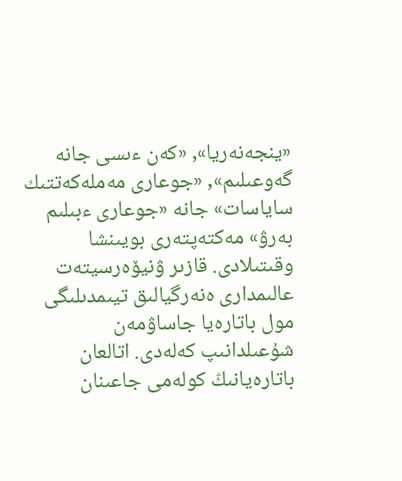«ينجەنەريا», «كەن ءىسى جانە گەوعىلىم», «جوعارى مەملەكەتتىك ساياسات» جانە «جوعارى ءبىلىم بەرۋ» مەكتەپتەرى بويىنشا وقىتىلادى. قازىر ۋنيۆەرسيتەت عالىمدارى ەنەرگيالىق تيىمدىلىگى مول باتارەيا جاساۋمەن شۇعىلدانىپ كەلەدى. اتالعان باتارەيانىڭ كولەمى جاعىنان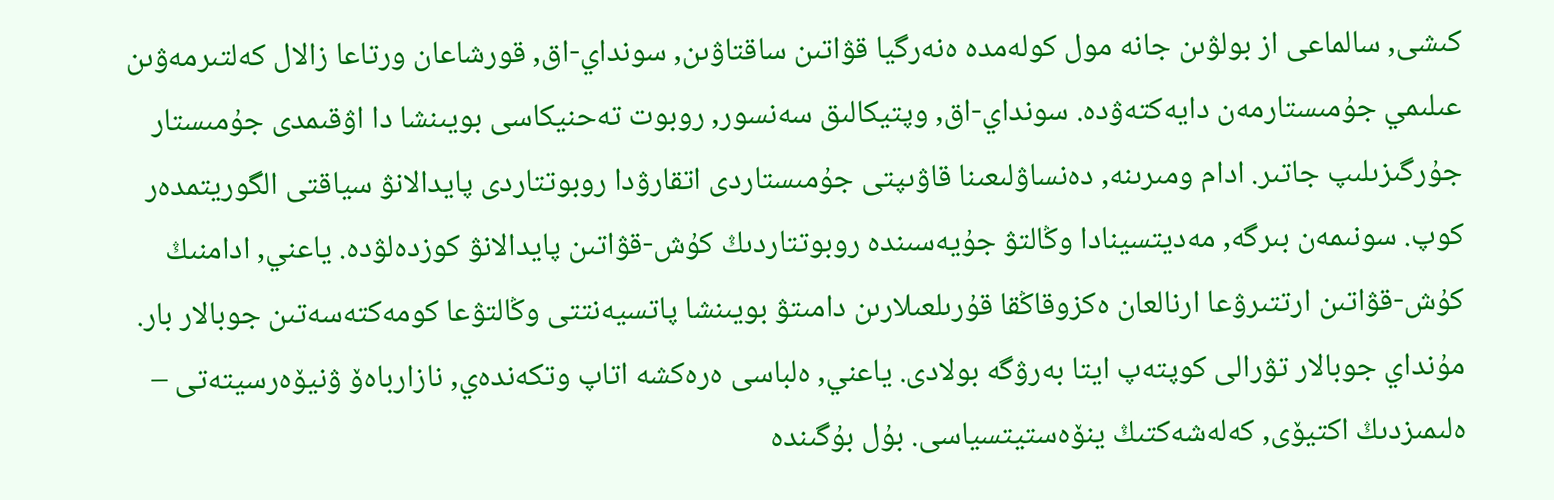كىشى, سالماعى از بولۋىن جانە مول كولەمدە ەنەرگيا قۋاتىن ساقتاۋىن, سونداي-اق, قورشاعان ورتاعا زالال كەلتىرمەۋىن عىلىمي جۇمىستارمەن دايەكتەۋدە. سونداي-اق, وپتيكالىق سەنسور, روبوت تەحنيكاسى بويىنشا دا اۋقىمدى جۇمىستار جۇرگىزىلىپ جاتىر. ادام ومىرىنە, دەنساۋلىعىنا قاۋىپتى جۇمىستاردى اتقارۋدا روبوتتاردى پايدالانۋ سياقتى الگوريتمدەر كوپ. سونىمەن بىرگە, مەديتسينادا وڭالتۋ جۇيەسىندە روبوتتاردىڭ كۇش-قۋاتىن پايدالانۋ كوزدەلۋدە. ياعني, ادامنىڭ كۇش-قۋاتىن ارتتىرۋعا ارنالعان ەكزوقاڭقا قۇرىلعىلارىن دامىتۋ بويىنشا پاتسيەنتتى وڭالتۋعا كومەكتەسەتىن جوبالار بار. مۇنداي جوبالار تۋرالى كوپتەپ ايتا بەرۋگە بولادى. ياعني, ەلباسى ەرەكشە اتاپ وتكەندەي, نازارباەۆ ۋنيۆەرسيتەتى – ەلىمىزدىڭ اكتيۆى, كەلەشەكتىڭ ينۆەستيتسياسى. بۇل بۇگىندە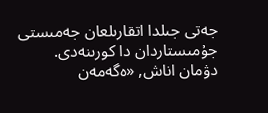جەتى جىلدا اتقارىلعان جەمىستى جۇمىستاردان دا كورىنەدى.
دۋمان اناش, «ەگەمەن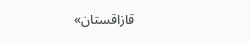قازاقستان»